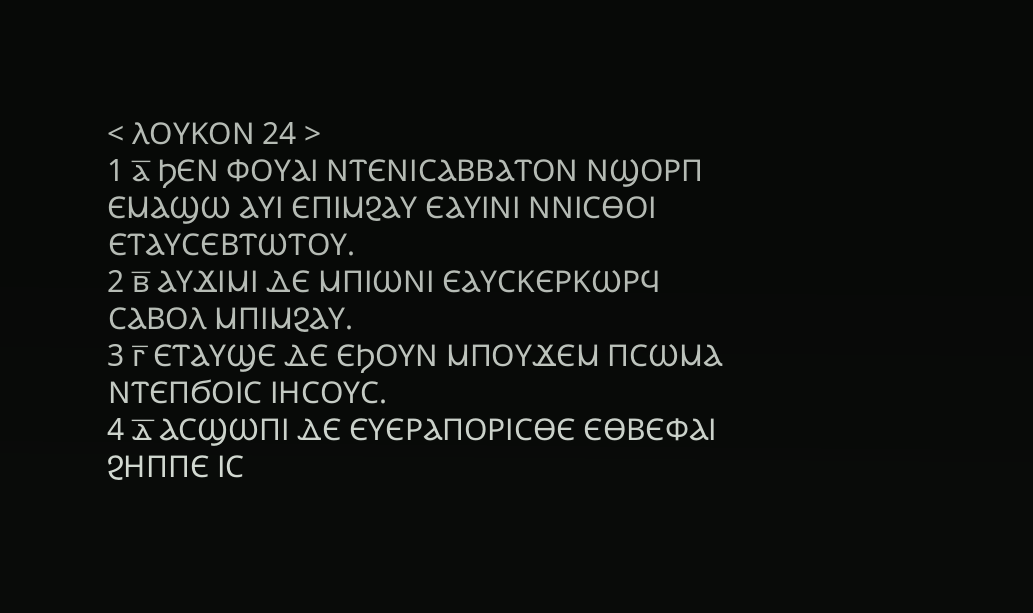< ⲖⲞⲨⲔⲞⲚ 24 >
1 ⲁ̅ ϦⲈⲚ ⲪⲞⲨⲀⲒ ⲚⲦⲈⲚⲒⲤⲀⲂⲂⲀⲦⲞⲚ ⲚϢⲞⲢⲠ ⲈⲘⲀϢⲰ ⲀⲨⲒ ⲈⲠⲒⲘϨⲀⲨ ⲈⲀⲨⲒⲚⲒ ⲚⲚⲒⲤⲐⲞⲒ ⲈⲦⲀⲨⲤⲈⲂⲦⲰⲦⲞⲨ.
2 ⲃ̅ ⲀⲨϪⲒⲘⲒ ⲆⲈ ⲘⲠⲒⲰⲚⲒ ⲈⲀⲨⲤⲔⲈⲢⲔⲰⲢϤ ⲤⲀⲂⲞⲖ ⲘⲠⲒⲘϨⲀⲨ.
3 ⲅ̅ ⲈⲦⲀⲨϢⲈ ⲆⲈ ⲈϦⲞⲨⲚ ⲘⲠⲞⲨϪⲈⲘ ⲠⲤⲰⲘⲀ ⲚⲦⲈⲠϬⲞⲒⲤ ⲒⲎⲤⲞⲨⲤ.
4 ⲇ̅ ⲀⲤϢⲰⲠⲒ ⲆⲈ ⲈⲨⲈⲢⲀⲠⲞⲢⲒⲤⲐⲈ ⲈⲐⲂⲈⲪⲀⲒ ϨⲎⲠⲠⲈ ⲒⲤ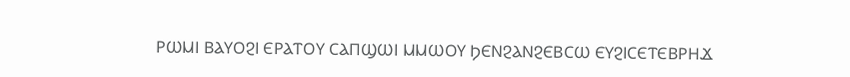ⲢⲰⲘⲒ ⲂⲀⲨⲞϨⲒ ⲈⲢⲀⲦⲞⲨ ⲤⲀⲠϢⲰⲒ ⲘⲘⲰⲞⲨ ϦⲈⲚϨⲀⲚϨⲈⲂⲤⲰ ⲈⲨϨⲒⲤⲈⲦⲈⲂⲢⲎϪ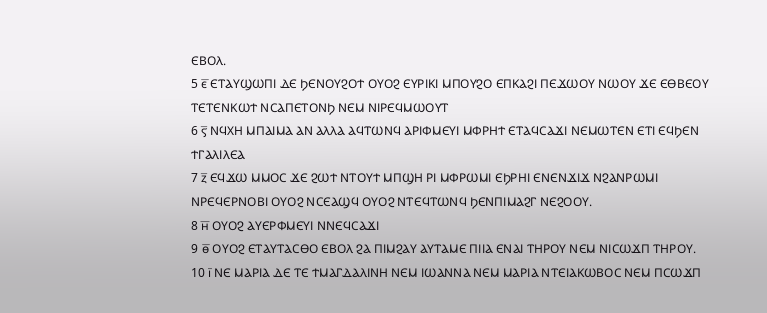ⲈⲂⲞⲖ.
5 ⲉ̅ ⲈⲦⲀⲨϢⲰⲠⲒ ⲆⲈ ϦⲈⲚⲞⲨϨⲞϮ ⲞⲨⲞϨ ⲈⲨⲢⲒⲔⲒ ⲘⲠⲞⲨϨⲞ ⲈⲠⲔⲀϨⲒ ⲠⲈϪⲰⲞⲨ ⲚⲰⲞⲨ ϪⲈ ⲈⲐⲂⲈⲞⲨ ⲦⲈⲦⲈⲚⲔⲰϮ ⲚⲤⲀⲠⲈⲦⲞⲚϦ ⲚⲈⲘ ⲚⲒⲢⲈϤⲘⲰⲞⲨⲦ
6 ⲋ̅ ⲚϤⲬⲎ ⲘⲠⲀⲒⲘⲀ ⲀⲚ ⲀⲖⲖⲀ ⲀϤⲦⲰⲚϤ ⲀⲢⲒⲪⲘⲈⲨⲒ ⲘⲪⲢⲎϮ ⲈⲦⲀϤⲤⲀϪⲒ ⲚⲈⲘⲰⲦⲈⲚ ⲈⲦⲒ ⲈϤϦⲈⲚ ϮⲄⲀⲖⲒⲖⲈⲀ
7 ⲍ̅ ⲈϤϪⲰ ⲘⲘⲞⲤ ϪⲈ ϨⲰϮ ⲚⲦⲞⲨϮ ⲘⲠϢⲎ ⲢⲒ ⲘⲪⲢⲰⲘⲒ ⲈϦⲢⲎⲒ ⲈⲚⲈⲚϪⲒϪ ⲚϨⲀⲚⲢⲰⲘⲒ ⲚⲢⲈϤⲈⲢⲚⲞⲂⲒ ⲞⲨⲞϨ ⲚⲤⲈⲀϢϤ ⲞⲨⲞϨ ⲚⲦⲈϤⲦⲰⲚϤ ϦⲈⲚⲠⲒⲘⲀϨⲄ ⲚⲈϨⲞⲞⲨ.
8 ⲏ̅ ⲞⲨⲞϨ ⲀⲨⲈⲢⲪⲘⲈⲨⲒ ⲚⲚⲈϤⲤⲀϪⲒ
9 ⲑ̅ ⲞⲨⲞϨ ⲈⲦⲀⲨⲦⲀⲤⲐⲞ ⲈⲂⲞⲖ ϨⲀ ⲠⲒⲘϨⲀⲨ ⲀⲨⲦⲀⲘⲈ ⲠⲒⲒⲀ ⲈⲚⲀⲒ ⲦⲎⲢⲞⲨ ⲚⲈⲘ ⲚⲒⲤⲰϪⲠ ⲦⲎⲢⲞⲨ.
10 ⲓ̅ ⲚⲈ ⲘⲀⲢⲒⲀ ⲆⲈ ⲦⲈ ϮⲘⲀⲄⲆⲀⲖⲒⲚⲎ ⲚⲈⲘ ⲒⲰⲀⲚⲚⲀ ⲚⲈⲘ ⲘⲀⲢⲒⲀ ⲚⲦⲈⲒⲀⲔⲰⲂⲞⲤ ⲚⲈⲘ ⲠⲤⲰϪⲠ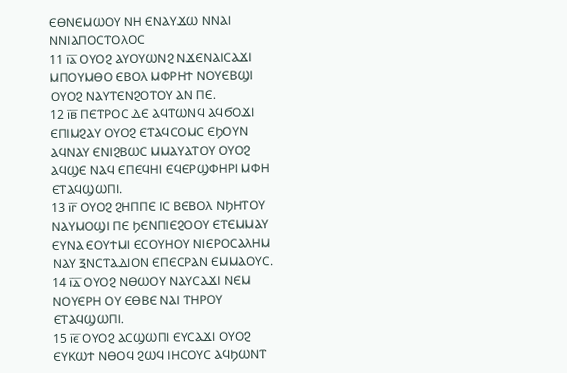ⲈⲐⲚⲈⲘⲰⲞⲨ ⲚⲎ ⲈⲚⲀⲨϪⲰ ⲚⲚⲀⲒ ⲚⲚⲒⲀⲠⲞⲤⲦⲞⲖⲞⲤ
11 ⲓ̅ⲁ̅ ⲞⲨⲞϨ ⲀⲨⲞⲨⲰⲚϨ ⲚϪⲈⲚⲀⲒⲤⲀϪⲒ ⲘⲠⲞⲨⲘⲐⲞ ⲈⲂⲞⲖ ⲘⲪⲢⲎϮ ⲚⲞⲨⲈⲂϢⲒ ⲞⲨⲞϨ ⲚⲀⲨⲦⲈⲚϨⲞⲦⲞⲨ ⲀⲚ ⲠⲈ.
12 ⲓ̅ⲃ̅ ⲠⲈⲦⲢⲞⲤ ⲆⲈ ⲀϤⲦⲰⲚϤ ⲀϤϬⲞϪⲒ ⲈⲠⲒⲘϨⲀⲨ ⲞⲨⲞϨ ⲈⲦⲀϤⲤⲞⲘⲤ ⲈϦⲞⲨⲚ ⲀϤⲚⲀⲨ ⲈⲚⲒϨⲂⲰⲤ ⲘⲘⲀⲨⲀⲦⲞⲨ ⲞⲨⲞϨ ⲀϤϢⲈ ⲚⲀϤ ⲈⲠⲈϤⲎⲒ ⲈϤⲈⲢϢⲪⲎⲢⲒ ⲘⲪⲎ ⲈⲦⲀϤϢⲰⲠⲒ.
13 ⲓ̅ⲅ̅ ⲞⲨⲞϨ ϨⲎⲠⲠⲈ ⲒⲤ ⲂⲈⲂⲞⲖ ⲚϦⲎⲦⲞⲨ ⲚⲀⲨⲘⲞϢⲒ ⲠⲈ ϦⲈⲚⲠⲒⲈϨⲞⲞⲨ ⲈⲦⲈⲘⲘⲀⲨ ⲈⲨⲚⲀ ⲈⲞⲨϮⲘⲒ ⲈⲤⲞⲨⲎⲞⲨ ⲚⲒⲈⲢⲞⲤⲀⲖⲎⲘ ⲚⲀⲨ ⲜⲚⲤⲦⲀⲆⲒⲞⲚ ⲈⲠⲈⲤⲢⲀⲚ ⲈⲘⲘⲀⲞⲨⲤ.
14 ⲓ̅ⲇ̅ ⲞⲨⲞϨ ⲚⲐⲰⲞⲨ ⲚⲀⲨⲤⲀϪⲒ ⲚⲈⲘ ⲚⲞⲨⲈⲢⲎ ⲞⲨ ⲈⲐⲂⲈ ⲚⲀⲒ ⲦⲎⲢⲞⲨ ⲈⲦⲀϤϢⲰⲠⲒ.
15 ⲓ̅ⲉ̅ ⲞⲨⲞϨ ⲀⲤϢⲰⲠⲒ ⲈⲨⲤⲀϪⲒ ⲞⲨⲞϨ ⲈⲨⲔⲰϮ ⲚⲐⲞϤ ϨⲰϤ ⲒⲎⲤⲞⲨⲤ ⲀϤϦⲰⲚⲦ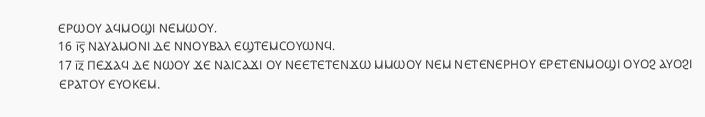ⲈⲢⲰⲞⲨ ⲀϤⲘⲞϢⲒ ⲚⲈⲘⲰⲞⲨ.
16 ⲓ̅ⲋ̅ ⲚⲀⲨⲀⲘⲞⲚⲒ ⲆⲈ ⲚⲚⲞⲨⲂⲀⲖ ⲈϢⲦⲈⲘⲤⲞⲨⲰⲚϤ.
17 ⲓ̅ⲍ̅ ⲠⲈϪⲀϤ ⲆⲈ ⲚⲰⲞⲨ ϪⲈ ⲚⲀⲒⲤⲀϪⲒ ⲞⲨ ⲚⲈⲈⲦⲈⲦⲈⲚϪⲰ ⲘⲘⲰⲞⲨ ⲚⲈⲘ ⲚⲈⲦⲈⲚⲈⲢⲎⲞⲨ ⲈⲢⲈⲦⲈⲚⲘⲞϢⲒ ⲞⲨⲞϨ ⲀⲨⲞϨⲒ ⲈⲢⲀⲦⲞⲨ ⲈⲨⲞⲔⲈⲘ.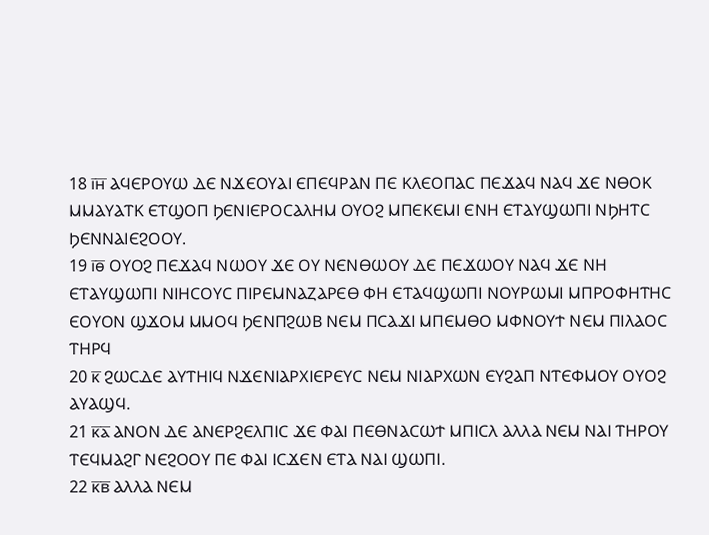18 ⲓ̅ⲏ̅ ⲀϤⲈⲢⲞⲨⲰ ⲆⲈ ⲚϪⲈⲞⲨⲀⲒ ⲈⲠⲈϤⲢⲀⲚ ⲠⲈ ⲔⲖⲈⲞⲠⲀⲤ ⲠⲈϪⲀϤ ⲚⲀϤ ϪⲈ ⲚⲐⲞⲔ ⲘⲘⲀⲨⲀⲦⲔ ⲈⲦϢⲞⲠ ϦⲈⲚⲒⲈⲢⲞⲤⲀⲖⲎⲘ ⲞⲨⲞϨ ⲘⲠⲈⲔⲈⲘⲒ ⲈⲚⲎ ⲈⲦⲀⲨϢⲰⲠⲒ ⲚϦⲎⲦⲤ ϦⲈⲚⲚⲀⲒⲈϨⲞⲞⲨ.
19 ⲓ̅ⲑ̅ ⲞⲨⲞϨ ⲠⲈϪⲀϤ ⲚⲰⲞⲨ ϪⲈ ⲞⲨ ⲚⲈⲚⲐⲰⲞⲨ ⲆⲈ ⲠⲈϪⲰⲞⲨ ⲚⲀϤ ϪⲈ ⲚⲎ ⲈⲦⲀⲨϢⲰⲠⲒ ⲚⲒⲎⲤⲞⲨⲤ ⲠⲒⲢⲈⲘⲚⲀⲌⲀⲢⲈⲐ ⲪⲎ ⲈⲦⲀϤϢⲰⲠⲒ ⲚⲞⲨⲢⲰⲘⲒ ⲘⲠⲢⲞⲪⲎⲦⲎⲤ ⲈⲞⲨⲞⲚ ϢϪⲞⲘ ⲘⲘⲞϤ ϦⲈⲚⲠϨⲰⲂ ⲚⲈⲘ ⲠⲤⲀϪⲒ ⲘⲠⲈⲘⲐⲞ ⲘⲪⲚⲞⲨϮ ⲚⲈⲘ ⲠⲒⲖⲀⲞⲤ ⲦⲎⲢϤ
20 ⲕ̅ ϨⲰⲤⲆⲈ ⲀⲨⲦⲎⲒϤ ⲚϪⲈⲚⲒⲀⲢⲬⲒⲈⲢⲈⲨⲤ ⲚⲈⲘ ⲚⲒⲀⲢⲬⲰⲚ ⲈⲨϨⲀⲠ ⲚⲦⲈⲪⲘⲞⲨ ⲞⲨⲞϨ ⲀⲨⲀϢϤ.
21 ⲕ̅ⲁ̅ ⲀⲚⲞⲚ ⲆⲈ ⲀⲚⲈⲢϨⲈⲖⲠⲒⲤ ϪⲈ ⲪⲀⲒ ⲠⲈⲐⲚⲀⲤⲰϮ ⲘⲠⲒⲤⲖ ⲀⲖⲖⲀ ⲚⲈⲘ ⲚⲀⲒ ⲦⲎⲢⲞⲨ ⲦⲈϤⲘⲀϨⲄ ⲚⲈϨⲞⲞⲨ ⲠⲈ ⲪⲀⲒ ⲒⲤϪⲈⲚ ⲈⲦⲀ ⲚⲀⲒ ϢⲰⲠⲒ.
22 ⲕ̅ⲃ̅ ⲀⲖⲖⲀ ⲚⲈⲘ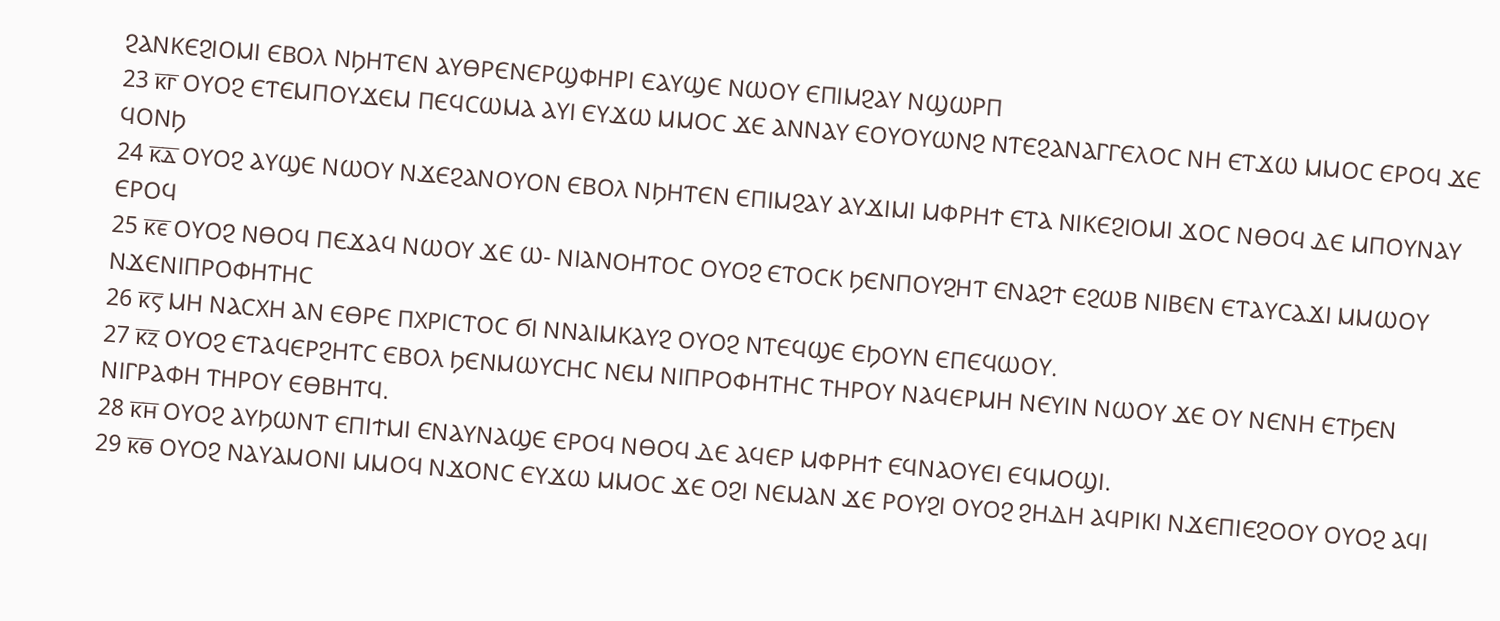ϨⲀⲚⲔⲈϨⲒⲞⲘⲒ ⲈⲂⲞⲖ ⲚϦⲎⲦⲈⲚ ⲀⲨⲐⲢⲈⲚⲈⲢϢⲪⲎⲢⲒ ⲈⲀⲨϢⲈ ⲚⲰⲞⲨ ⲈⲠⲒⲘϨⲀⲨ ⲚϢⲰⲢⲠ
23 ⲕ̅ⲅ̅ ⲞⲨⲞϨ ⲈⲦⲈⲘⲠⲞⲨϪⲈⲘ ⲠⲈϤⲤⲰⲘⲀ ⲀⲨⲒ ⲈⲨϪⲰ ⲘⲘⲞⲤ ϪⲈ ⲀⲚⲚⲀⲨ ⲈⲞⲨⲞⲨⲰⲚϨ ⲚⲦⲈϨⲀⲚⲀⲄⲄⲈⲖⲞⲤ ⲚⲎ ⲈⲦϪⲰ ⲘⲘⲞⲤ ⲈⲢⲞϤ ϪⲈ ϤⲞⲚϦ
24 ⲕ̅ⲇ̅ ⲞⲨⲞϨ ⲀⲨϢⲈ ⲚⲰⲞⲨ ⲚϪⲈϨⲀⲚⲞⲨⲞⲚ ⲈⲂⲞⲖ ⲚϦⲎⲦⲈⲚ ⲈⲠⲒⲘϨⲀⲨ ⲀⲨϪⲒⲘⲒ ⲘⲪⲢⲎϮ ⲈⲦⲀ ⲚⲒⲔⲈϨⲒⲞⲘⲒ ϪⲞⲤ ⲚⲐⲞϤ ⲆⲈ ⲘⲠⲞⲨⲚⲀⲨ ⲈⲢⲞϤ
25 ⲕ̅ⲉ̅ ⲞⲨⲞϨ ⲚⲐⲞϤ ⲠⲈϪⲀϤ ⲚⲰⲞⲨ ϪⲈ Ⲱ- ⲚⲒⲀⲚⲞⲎⲦⲞⲤ ⲞⲨⲞϨ ⲈⲦⲞⲤⲔ ϦⲈⲚⲠⲞⲨϨⲎⲦ ⲈⲚⲀϨϮ ⲈϨⲰⲂ ⲚⲒⲂⲈⲚ ⲈⲦⲀⲨⲤⲀϪⲒ ⲘⲘⲰⲞⲨ ⲚϪⲈⲚⲒⲠⲢⲞⲪⲎⲦⲎⲤ
26 ⲕ̅ⲋ̅ ⲘⲎ ⲚⲀⲤⲬⲎ ⲀⲚ ⲈⲐⲢⲈ ⲠⲬⲢⲒⲤⲦⲞⲤ ϬⲒ ⲚⲚⲀⲒⲘⲔⲀⲨϨ ⲞⲨⲞϨ ⲚⲦⲈϤϢⲈ ⲈϦⲞⲨⲚ ⲈⲠⲈϤⲰⲞⲨ.
27 ⲕ̅ⲍ̅ ⲞⲨⲞϨ ⲈⲦⲀϤⲈⲢϨⲎⲦⲤ ⲈⲂⲞⲖ ϦⲈⲚⲘⲰⲨⲤⲎⲤ ⲚⲈⲘ ⲚⲒⲠⲢⲞⲪⲎⲦⲎⲤ ⲦⲎⲢⲞⲨ ⲚⲀϤⲈⲢⲘⲎ ⲚⲈⲨⲒⲚ ⲚⲰⲞⲨ ϪⲈ ⲞⲨ ⲚⲈⲚⲎ ⲈⲦϦⲈⲚ ⲚⲒⲄⲢⲀⲪⲎ ⲦⲎⲢⲞⲨ ⲈⲐⲂⲎⲦϤ.
28 ⲕ̅ⲏ̅ ⲞⲨⲞϨ ⲀⲨϦⲰⲚⲦ ⲈⲠⲒϮⲘⲒ ⲈⲚⲀⲨⲚⲀϢⲈ ⲈⲢⲞϤ ⲚⲐⲞϤ ⲆⲈ ⲀϤⲈⲢ ⲘⲪⲢⲎϮ ⲈϤⲚⲀⲞⲨⲈⲒ ⲈϤⲘⲞϢⲒ.
29 ⲕ̅ⲑ̅ ⲞⲨⲞϨ ⲚⲀⲨⲀⲘⲞⲚⲒ ⲘⲘⲞϤ ⲚϪⲞⲚⲤ ⲈⲨϪⲰ ⲘⲘⲞⲤ ϪⲈ ⲞϨⲒ ⲚⲈⲘⲀⲚ ϪⲈ ⲢⲞⲨϨⲒ ⲞⲨⲞϨ ϨⲎⲆⲎ ⲀϤⲢⲒⲔⲒ ⲚϪⲈⲠⲒⲈϨⲞⲞⲨ ⲞⲨⲞϨ ⲀϤⲒ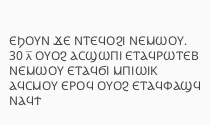ⲈϦⲞⲨⲚ ϪⲈ ⲚⲦⲈϤⲞϨⲒ ⲚⲈⲘⲰⲞⲨ.
30 ⲗ̅ ⲞⲨⲞϨ ⲀⲤϢⲰⲠⲒ ⲈⲦⲀϤⲢⲰⲦⲈⲂ ⲚⲈⲘⲰⲞⲨ ⲈⲦⲀϤϬⲒ ⲘⲠⲒⲰⲒⲔ ⲀϤⲤⲘⲞⲨ ⲈⲢⲞϤ ⲞⲨⲞϨ ⲈⲦⲀϤⲪⲀϢϤ ⲚⲀϤϮ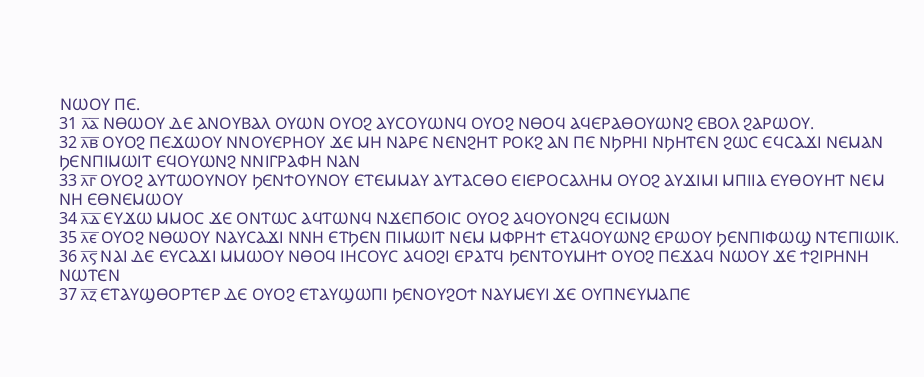ⲚⲰⲞⲨ ⲠⲈ.
31 ⲗ̅ⲁ̅ ⲚⲐⲰⲞⲨ ⲆⲈ ⲀⲚⲞⲨⲂⲀⲖ ⲞⲨⲰⲚ ⲞⲨⲞϨ ⲀⲨⲤⲞⲨⲰⲚϤ ⲞⲨⲞϨ ⲚⲐⲞϤ ⲀϤⲈⲢⲀⲐⲞⲨⲰⲚϨ ⲈⲂⲞⲖ ϨⲀⲢⲰⲞⲨ.
32 ⲗ̅ⲃ̅ ⲞⲨⲞϨ ⲠⲈϪⲰⲞⲨ ⲚⲚⲞⲨⲈⲢⲎⲞⲨ ϪⲈ ⲘⲎ ⲚⲀⲢⲈ ⲚⲈⲚϨⲎⲦ ⲢⲞⲔϨ ⲀⲚ ⲠⲈ ⲚϦⲢⲎⲒ ⲚϦⲎⲦⲈⲚ ϨⲰⲤ ⲈϤⲤⲀϪⲒ ⲚⲈⲘⲀⲚ ϦⲈⲚⲠⲒⲘⲰⲒⲦ ⲈϤⲞⲨⲰⲚϨ ⲚⲚⲒⲄⲢⲀⲪⲎ ⲚⲀⲚ
33 ⲗ̅ⲅ̅ ⲞⲨⲞϨ ⲀⲨⲦⲰⲞⲨⲚⲞⲨ ϦⲈⲚϮⲞⲨⲚⲞⲨ ⲈⲦⲈⲘⲘⲀⲨ ⲀⲨⲦⲀⲤⲐⲞ ⲈⲒⲈⲢⲞⲤⲀⲖⲎⲘ ⲞⲨⲞϨ ⲀⲨϪⲒⲘⲒ ⲘⲠⲒⲒⲀ ⲈⲨⲐⲞⲨⲎⲦ ⲚⲈⲘ ⲚⲎ ⲈⲐⲚⲈⲘⲰⲞⲨ
34 ⲗ̅ⲇ̅ ⲈⲨϪⲰ ⲘⲘⲞⲤ ϪⲈ ⲞⲚⲦⲰⲤ ⲀϤⲦⲰⲚϤ ⲚϪⲈⲠϬⲞⲒⲤ ⲞⲨⲞϨ ⲀϤⲞⲨⲞⲚϨϤ ⲈⲤⲒⲘⲰⲚ
35 ⲗ̅ⲉ̅ ⲞⲨⲞϨ ⲚⲐⲰⲞⲨ ⲚⲀⲨⲤⲀϪⲒ ⲚⲚⲎ ⲈⲦϦⲈⲚ ⲠⲒⲘⲰⲒⲦ ⲚⲈⲘ ⲘⲪⲢⲎϮ ⲈⲦⲀϤⲞⲨⲰⲚϨ ⲈⲢⲰⲞⲨ ϦⲈⲚⲠⲒⲪⲰϢ ⲚⲦⲈⲠⲒⲰⲒⲔ.
36 ⲗ̅ⲋ̅ ⲚⲀⲒ ⲆⲈ ⲈⲨⲤⲀϪⲒ ⲘⲘⲰⲞⲨ ⲚⲐⲞϤ ⲒⲎⲤⲞⲨⲤ ⲀϤⲞϨⲒ ⲈⲢⲀⲦϤ ϦⲈⲚⲦⲞⲨⲘⲎϮ ⲞⲨⲞϨ ⲠⲈϪⲀϤ ⲚⲰⲞⲨ ϪⲈ ϮϨⲒⲢⲎⲚⲎ ⲚⲰⲦⲈⲚ
37 ⲗ̅ⲍ̅ ⲈⲦⲀⲨϢⲐⲞⲢⲦⲈⲢ ⲆⲈ ⲞⲨⲞϨ ⲈⲦⲀⲨϢⲰⲠⲒ ϦⲈⲚⲞⲨϨⲞϮ ⲚⲀⲨⲘⲈⲨⲒ ϪⲈ ⲞⲨⲠⲚⲈⲨⲘⲀⲠⲈ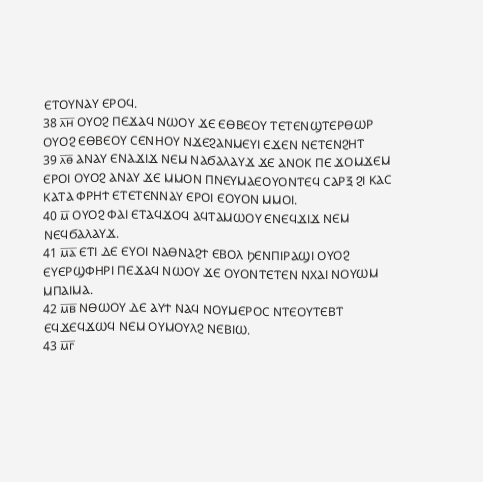ⲈⲦⲞⲨⲚⲀⲨ ⲈⲢⲞϤ.
38 ⲗ̅ⲏ̅ ⲞⲨⲞϨ ⲠⲈϪⲀϤ ⲚⲰⲞⲨ ϪⲈ ⲈⲐⲂⲈⲞⲨ ⲦⲈⲦⲈⲚϢⲦⲈⲢⲐⲰⲢ ⲞⲨⲞϨ ⲈⲐⲂⲈⲞⲨ ⲤⲈⲚⲎⲞⲨ ⲚϪⲈϨⲀⲚⲘⲈⲨⲒ ⲈϪⲈⲚ ⲚⲈⲦⲈⲚϨⲎⲦ
39 ⲗ̅ⲑ̅ ⲀⲚⲀⲨ ⲈⲚⲀϪⲒϪ ⲚⲈⲘ ⲚⲀϬⲀⲖⲀⲨϪ ϪⲈ ⲀⲚⲞⲔ ⲠⲈ ϪⲞⲘϪⲈⲘ ⲈⲢⲞⲒ ⲞⲨⲞϨ ⲀⲚⲀⲨ ϪⲈ ⲘⲘⲞⲚ ⲠⲚⲈⲨⲘⲀⲈⲞⲨⲞⲚⲦⲈϤ ⲤⲀⲢⲜ ϨⲒ ⲔⲀⲤ ⲔⲀⲦⲀ ⲪⲢⲎϮ ⲈⲦⲈⲦⲈⲚⲚⲀⲨ ⲈⲢⲞⲒ ⲈⲞⲨⲞⲚ ⲘⲘⲞⲒ.
40 ⲙ̅ ⲞⲨⲞϨ ⲪⲀⲒ ⲈⲦⲀϤϪⲞϤ ⲀϤⲦⲀⲘⲰⲞⲨ ⲈⲚⲈϤϪⲒϪ ⲚⲈⲘ ⲚⲈϤϬⲀⲖⲀⲨϪ.
41 ⲙ̅ⲁ̅ ⲈⲦⲒ ⲆⲈ ⲈⲨⲞⲒ ⲚⲀⲐⲚⲀϨϮ ⲈⲂⲞⲖ ϦⲈⲚⲠⲒⲢⲀϢⲒ ⲞⲨⲞϨ ⲈⲨⲈⲢϢⲪⲎⲢⲒ ⲠⲈϪⲀϤ ⲚⲰⲞⲨ ϪⲈ ⲞⲨⲞⲚⲦⲈⲦⲈⲚ ⲚⲬⲀⲒ ⲚⲞⲨⲰⲘ ⲘⲠⲀⲒⲘⲀ.
42 ⲙ̅ⲃ̅ ⲚⲐⲰⲞⲨ ⲆⲈ ⲀⲨϮ ⲚⲀϤ ⲚⲞⲨⲘⲈⲢⲞⲤ ⲚⲦⲈⲞⲨⲦⲈⲂⲦ ⲈϤϪⲈϤϪⲰϤ ⲚⲈⲘ ⲞⲨⲘⲞⲨⲖϨ ⲚⲈⲂⲒⲰ.
43 ⲙ̅ⲅ̅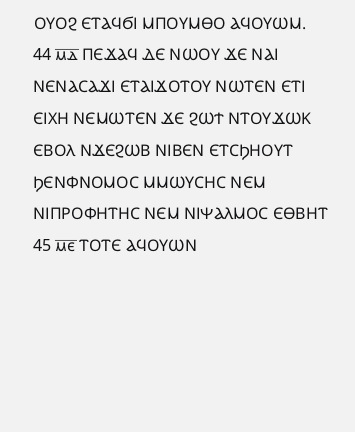ⲞⲨⲞϨ ⲈⲦⲀϤϬⲒ ⲘⲠⲞⲨⲘⲐⲞ ⲀϤⲞⲨⲰⲘ.
44 ⲙ̅ⲇ̅ ⲠⲈϪⲀϤ ⲆⲈ ⲚⲰⲞⲨ ϪⲈ ⲚⲀⲒ ⲚⲈⲚⲀⲤⲀϪⲒ ⲈⲦⲀⲒϪⲞⲦⲞⲨ ⲚⲰⲦⲈⲚ ⲈⲦⲒ ⲈⲒⲬⲎ ⲚⲈⲘⲰⲦⲈⲚ ϪⲈ ϨⲰϮ ⲚⲦⲞⲨϪⲰⲔ ⲈⲂⲞⲖ ⲚϪⲈϨⲰⲂ ⲚⲒⲂⲈⲚ ⲈⲦⲤϦⲎⲞⲨⲦ ϦⲈⲚⲪⲚⲞⲘⲞⲤ ⲘⲘⲰⲨⲤⲎⲤ ⲚⲈⲘ ⲚⲒⲠⲢⲞⲪⲎⲦⲎⲤ ⲚⲈⲘ ⲚⲒⲮⲀⲖⲘⲞⲤ ⲈⲐⲂⲎⲦ
45 ⲙ̅ⲉ̅ ⲦⲞⲦⲈ ⲀϤⲞⲨⲰⲚ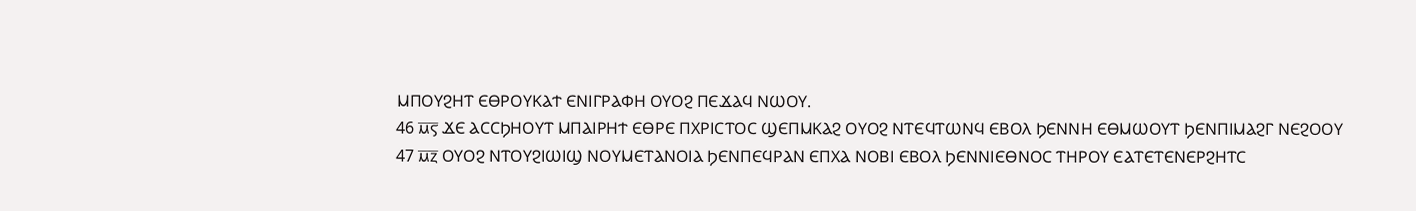ⲘⲠⲞⲨϨⲎⲦ ⲈⲐⲢⲞⲨⲔⲀϮ ⲈⲚⲒⲄⲢⲀⲪⲎ ⲞⲨⲞϨ ⲠⲈϪⲀϤ ⲚⲰⲞⲨ.
46 ⲙ̅ⲋ̅ ϪⲈ ⲀⲤⲤϦⲎⲞⲨⲦ ⲘⲠⲀⲒⲢⲎϮ ⲈⲐⲢⲈ ⲠⲬⲢⲒⲤⲦⲞⲤ ϢⲈⲠⲘⲔⲀϨ ⲞⲨⲞϨ ⲚⲦⲈϤⲦⲰⲚϤ ⲈⲂⲞⲖ ϦⲈⲚⲚⲎ ⲈⲐⲘⲰⲞⲨⲦ ϦⲈⲚⲠⲒⲘⲀϨⲄ ⲚⲈϨⲞⲞⲨ
47 ⲙ̅ⲍ̅ ⲞⲨⲞϨ ⲚⲦⲞⲨϨⲒⲰⲒϢ ⲚⲞⲨⲘⲈⲦⲀⲚⲞⲒⲀ ϦⲈⲚⲠⲈϤⲢⲀⲚ ⲈⲠⲬⲀ ⲚⲞⲂⲒ ⲈⲂⲞⲖ ϦⲈⲚⲚⲒⲈⲐⲚⲞⲤ ⲦⲎⲢⲞⲨ ⲈⲀⲦⲈⲦⲈⲚⲈⲢϨⲎⲦⲤ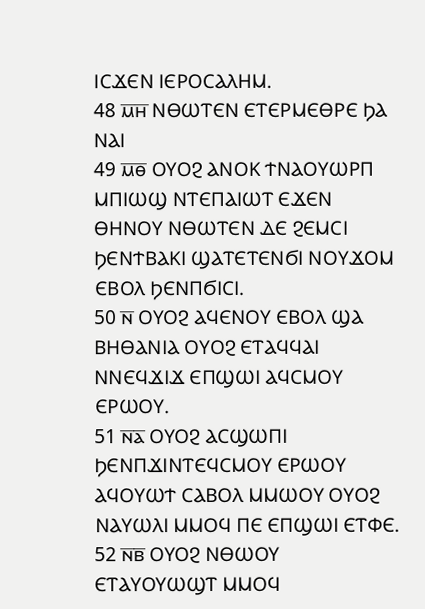ⲒⲤϪⲈⲚ ⲒⲈⲢⲞⲤⲀⲖⲎⲘ.
48 ⲙ̅ⲏ̅ ⲚⲐⲰⲦⲈⲚ ⲈⲦⲈⲢⲘⲈⲐⲢⲈ ϦⲀ ⲚⲀⲒ
49 ⲙ̅ⲑ̅ ⲞⲨⲞϨ ⲀⲚⲞⲔ ϮⲚⲀⲞⲨⲰⲢⲠ ⲘⲠⲒⲰϢ ⲚⲦⲈⲠⲀⲒⲰⲦ ⲈϪⲈⲚ ⲐⲎⲚⲞⲨ ⲚⲐⲰⲦⲈⲚ ⲆⲈ ϨⲈⲘⲤⲒ ϦⲈⲚϮⲂⲀⲔⲒ ϢⲀⲦⲈⲦⲈⲚϬⲒ ⲚⲞⲨϪⲞⲘ ⲈⲂⲞⲖ ϦⲈⲚⲠϬⲒⲤⲒ.
50 ⲛ̅ ⲞⲨⲞϨ ⲀϤⲈⲚⲞⲨ ⲈⲂⲞⲖ ϢⲀ ⲂⲎⲐⲀⲚⲒⲀ ⲞⲨⲞϨ ⲈⲦⲀϤϤⲀⲒ ⲚⲚⲈϤϪⲒϪ ⲈⲠϢⲰⲒ ⲀϤⲤⲘⲞⲨ ⲈⲢⲰⲞⲨ.
51 ⲛ̅ⲁ̅ ⲞⲨⲞϨ ⲀⲤϢⲰⲠⲒ ϦⲈⲚⲠϪⲒⲚⲦⲈϤⲤⲘⲞⲨ ⲈⲢⲰⲞⲨ ⲀϤⲞⲨⲰϮ ⲤⲀⲂⲞⲖ ⲘⲘⲰⲞⲨ ⲞⲨⲞϨ ⲚⲀⲨⲰⲖⲒ ⲘⲘⲞϤ ⲠⲈ ⲈⲠϢⲰⲒ ⲈⲦⲪⲈ.
52 ⲛ̅ⲃ̅ ⲞⲨⲞϨ ⲚⲐⲰⲞⲨ ⲈⲦⲀⲨⲞⲨⲰϢⲦ ⲘⲘⲞϤ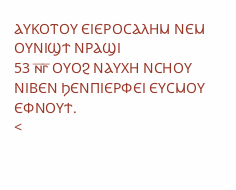ⲀⲨⲔⲞⲦⲞⲨ ⲈⲒⲈⲢⲞⲤⲀⲖⲎⲘ ⲚⲈⲘ ⲞⲨⲚⲒϢϮ ⲚⲢⲀϢⲒ
53 ⲛ̅ⲅ̅ ⲞⲨⲞϨ ⲚⲀⲨⲬⲎ ⲚⲤⲎⲞⲨ ⲚⲒⲂⲈⲚ ϦⲈⲚⲠⲒⲈⲢⲪⲈⲒ ⲈⲨⲤⲘⲞⲨ ⲈⲪⲚⲞⲨϮ.
<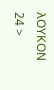ⲖⲞⲨⲔⲞⲚ 24 >